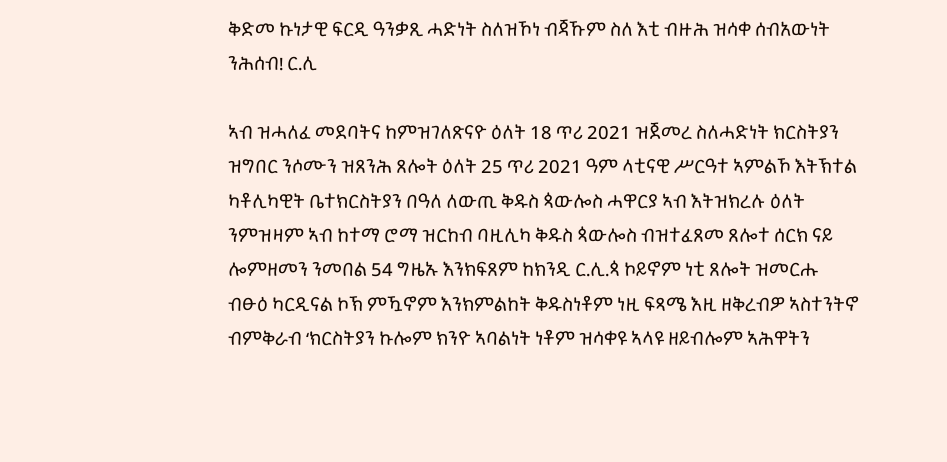ቅድመ ኩነታዊ ፍርዲ ዓንቃጺ ሓድነት ስለዝኾነ ብጃኹም ስለ እቲ ብዙሕ ዝሳቀ ሰብአውነት ንሕሰብ! ር.ሊ

ኣብ ዝሓለፈ መደባትና ከምዝገለጽናዮ ዕለት 18 ጥሪ 2021 ዝጀመረ ስለሓድነት ክርስትያን ዝግበር ንሶሙን ዝጸንሕ ጸሎት ዕለት 25 ጥሪ 2021 ዓም ላቲናዊ ሥርዓተ ኣምልኾ እትኽተል ካቶሊካዊት ቤተክርስትያን በዓለ ለውጢ ቅዱስ ጳውሎስ ሓዋርያ ኣብ እትዝክረሉ ዕለት ንምዝዛም ኣብ ከተማ ሮማ ዝርከብ ባዚሊካ ቅዱስ ጳውሎስ ብዝተፈጸመ ጸሎተ ሰርክ ናይ ሎምዘመን ንመበል 54 ግዜኡ እንክፍጸም ከክንዲ ር.ሊ.ጳ ኮይኖም ነቲ ጸሎት ዝመርሑ ብፁዕ ካርዲናል ኮኽ ምዃኖም እንክምልከት ቅዱስነቶም ነዚ ፍጻሜ እዚ ዘቅረብዎ ኣስተንትኖ ብምቅራብ ‘ክርስትያን ኩሎም ክንዮ ኣባልነት ነቶም ዝሳቀዩ ኣላዩ ዘይብሎም ኣሕዋትን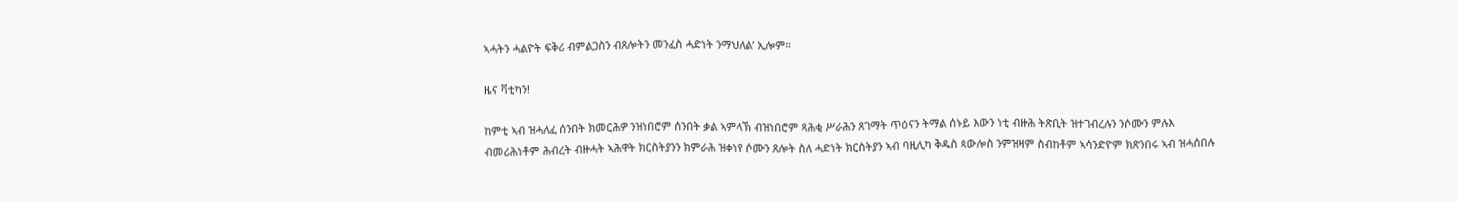ኣሓትን ሓልዮት ፍቅሪ ብምልጋስን ብጸሎትን መንፈስ ሓድነት ንማህለል’ ኢሎም።

ዜና ቫቲካን!

ከምቲ ኣብ ዝሓለፈ ሰንበት ክመርሕዎ ንዝነበሮም ሰንበት ቃል ኣምላኽ ብዝነበሮም ጻሕቂ ሥራሕን ጸገማት ጥዕናን ትማል ሰኑይ እውን ነቲ ብዙሕ ትጽቢት ዝተገብረሉን ንሶሙን ምሉእ ብመሪሕነቶም ሕብረት ብዙሓት ኣሕዋት ክርስትያንን ክምራሕ ዝቀነየ ሶሙን ጸሎት ስለ ሓድነት ክርስትያን ኣብ ባዚሊካ ቅዱስ ጳውሎስ ንምዝዛም ስብከቶም ኣሳንድዮም ክጽንበሩ ኣብ ዝሓሰበሉ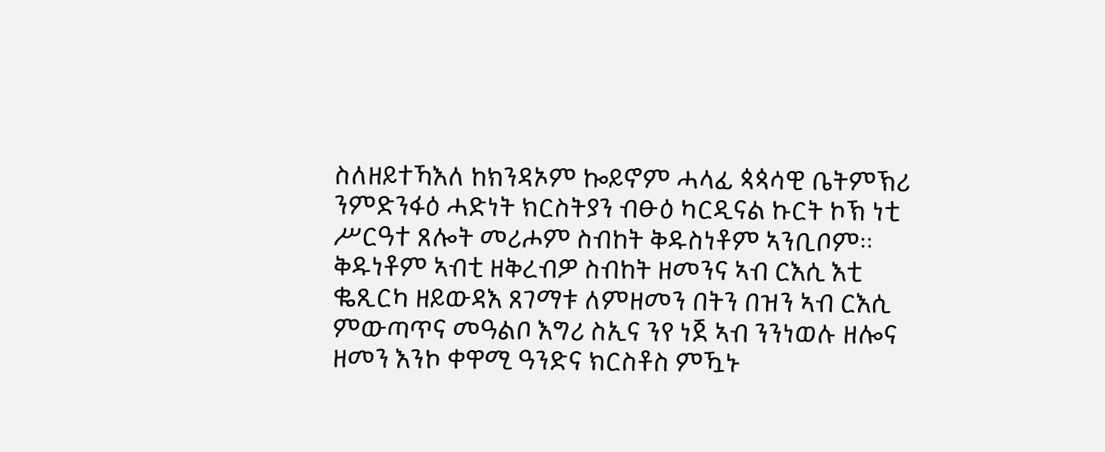ስለዘይተኻእለ ከክንዳኦም ኰይኖም ሓላፊ ጳጳሳዊ ቤትምኽሪ ንምድንፋዕ ሓድነት ክርስትያን ብፁዕ ካርዲናል ኩርት ኮኽ ነቲ ሥርዓተ ጸሎት መሪሖም ስብከት ቅዱስነቶም ኣንቢቦም። ቅዱነቶም ኣብቲ ዘቅረብዎ ስብከት ዘመንና ኣብ ርእሲ እቲ ቈጺርካ ዘይውዳእ ጸገማቱ ለምዘመን በትን በዝን ኣብ ርእሲ ምውጣጥና መዓልቦ እግሪ ስኢና ንየ ነጀ ኣብ ንንነወሉ ዘሎና ዘመን እንኮ ቀዋሚ ዓንድና ክርስቶስ ምዃኑ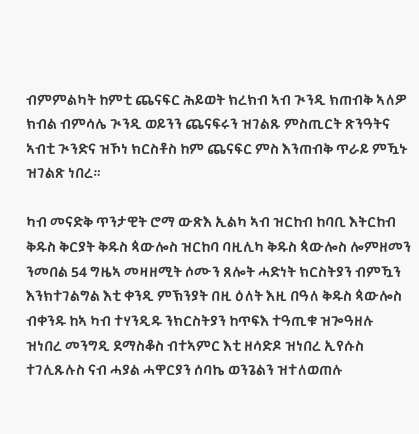ብምምልካት ከምቲ ጨናፍር ሕይወት ክረክብ ኣብ ጒንዲ ክጠብቅ ኣለዎ ክብል ብምሳሌ ጒንዲ ወይንን ጨናፍሩን ዝገልጹ ምስጢርት ጽንዓትና ኣብቲ ጒንድና ዝኾነ ክርስቶስ ከም ጨናፍር ምስ እንጠብቅ ጥራይ ምዃኑ ዝገልጽ ነበረ።

ካብ መናድቅ ጥንታዊት ሮማ ውጽእ ኢልካ ኣብ ዝርከብ ከባቢ እትርከብ ቅዱስ ቅርያት ቅዱስ ጳውሎስ ዝርከባ ባዚሊካ ቅዱስ ጳውሎስ ሎምዘመን ንመበል 54 ግዜኣ መዛዘሚት ሶሙን ጸሎት ሓድነት ክርስትያን ብምዃን እንክተገልግል እቲ ቀንዲ ምኽንያት በዚ ዕለት እዚ በዓለ ቅዱስ ጳውሎስ ብቀንዱ ከኣ ካብ ተሃንዲዱ ንክርስትያን ከጥፍእ ተዓጢቁ ዝጐዓዘሉ ዝነበረ መንግዲ ደማስቆስ ብተኣምር እቲ ዘሳድዶ ዝነበረ ኢየሱስ ተገሊጹሉስ ናብ ሓያል ሓዋርያን ሰባኬ ወንጌልን ዝተለወጠሉ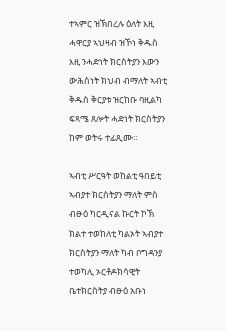ተኣምር ዝኽበረሉ ዕለት እዚ ሓዋርያ ኣህዛብ ዝኾነ ቅዱስ እዚ ንሓድነት ክርስትያን እውን ውሕስነት ክህብ ብማለት ኣብቲ ቅዱስ ቅርያቱ ዝርከቡ ባዚልካ ፍጻሜ ጸሎት ሓድነት ክርስትያን ከም ወትሩ ተፊጺሙ።

ኣብቲ ሥርዓት ወከልቲ ዓበይቲ ኣብያተ ክርስትያን ማለት ምስ ብፁዕ ካርዲናል ኩርት ኮኽ ክልተ ተወከለቲ ካልኦት ኣብያተ ክርስትያን ማለት ካብ ቦግዳንያ ተወካሊ ኦርቶዶክሳዊት ቤተክርስትያ ብፁዕ አቡነ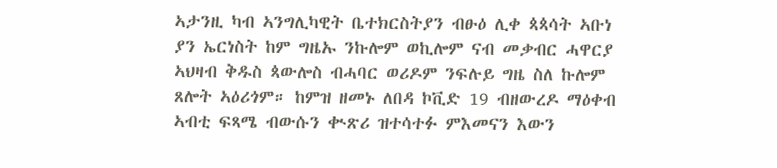ኣታንዚ ካብ ኣንግሊካዊት ቤተክርስትያን ብፁዕ ሊቀ ጳጳሳት ኣቡነ ያን ኤርነስት ከም ግዜኡ ንኩሎም ወኪሎም ናብ መቃብር ሓዋርያ ኣህዛብ ቅዱስ ጳውሎስ ብሓባር ወሪዶም ንፍሉይ ግዜ ስለ ኩሎም ጸሎት ኣዕሪጎም። ከምዝ ዘመኑ ለበዳ ኮቪድ 19 ብዘውረዶ ማዕቀብ ኣብቲ ፍጻሜ ብውሱን ቊጽሪ ዝተሳተፉ ምእመናን እውን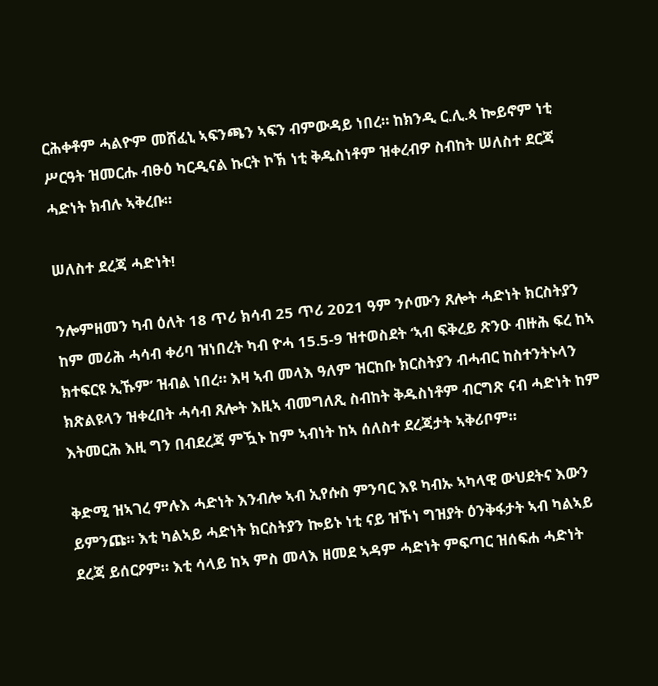ርሕቀቶም ሓልዮም መሸፈኒ ኣፍንጫን ኣፍን ብምውዳይ ነበረ። ከክንዲ ር.ሊ.ጳ ኰይኖም ነቲ ሥርዓት ዝመርሑ ብፁዕ ካርዲናል ኩርት ኮኽ ነቲ ቅዱስነቶም ዝቀረብዎ ስብከት ሠለስተ ደርጃ ሓድነት ክብሉ ኣቅረቡ።

ሠለስተ ደረጃ ሓድነት!

ንሎምዘመን ካብ ዕለት 18 ጥሪ ክሳብ 25 ጥሪ 2021 ዓም ንሶሙን ጸሎት ሓድነት ክርስትያን ከም መሪሕ ሓሳብ ቀሪባ ዝነበረት ካብ ዮሓ 15.5-9 ዝተወስደት ‘ኣብ ፍቅረይ ጽንዑ ብዙሕ ፍረ ከኣ ክተፍርዩ ኢኹም’ ዝብል ነበረ። እዛ ኣብ መላእ ዓለም ዝርከቡ ክርስትያን ብሓብር ከስተንትኑላን ክጽልዩላን ዝቀረበት ሓሳብ ጸሎት እዚኣ ብመግለጺ ስብከት ቅዱስነቶም ብርግጽ ናብ ሓድነት ከም እትመርሕ እዚ ግን በብደረጃ ምዃኑ ከም ኣብነት ከኣ ሰለስተ ደረጃታት ኣቅሪቦም።

ቅድሚ ዝኣገረ ምሉእ ሓድነት እንብሎ ኣብ ኢየሱስ ምንባር እዩ ካብኡ ኣካላዊ ውህደትና እውን ይምንጩ። እቲ ካልኣይ ሓድነት ክርስትያን ኰይኑ ነቲ ናይ ዝኾነ ግዝያት ዕንቅፋታት ኣብ ካልኣይ ደረጃ ይሰርዖም። እቲ ሳላይ ከኣ ምስ መላእ ዘመደ ኣዳም ሓድነት ምፍጣር ዝሰፍሐ ሓድነት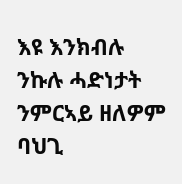እዩ እንክብሉ ንኩሉ ሓድነታት ንምርኣይ ዘለዎም ባህጊ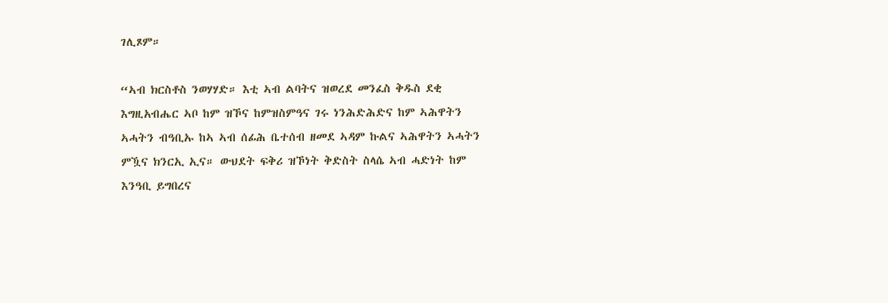ገሊጾም።

“ኣብ ክርስቶስ ንወሃሃድ። እቲ ኣብ ልባትና ዝወረደ መንፈስ ቅዱስ ደቂ እግዚአብሔር ኣቦ ከም ዝኾና ከምዝስምዓና ገሩ ነንሕድሕድና ከም ኣሕዋትን ኣሓትን ብዓቢኡ ከኣ ኣብ ሰፊሕ ቤተሰብ ዘመደ ኣዳም ኩልና ኣሕዋትን ኣሓትን ምዃና ክንርኢ ኢና። ውህደት ፍቅሪ ዝኾነት ቅድስት ስላሴ ኣብ ሓድነት ከም እንዓቢ ይግበረና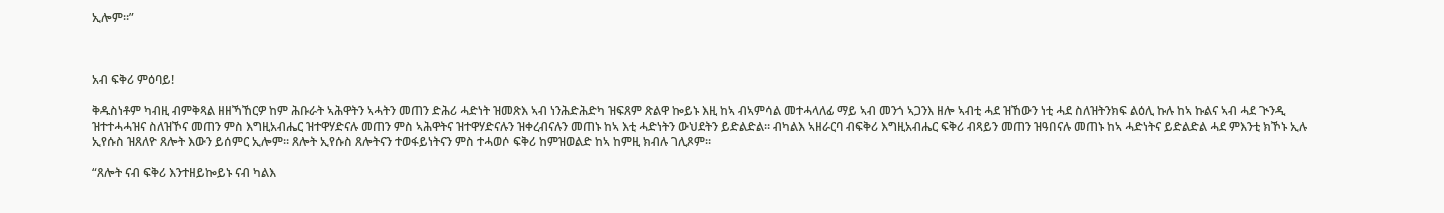ኢሎም።”



አብ ፍቅሪ ምዕባይ!

ቅዱስነቶም ካብዚ ብምቅጻል ዘዘኻኸርዎ ከም ሕቡራት ኣሕዋትን ኣሓትን መጠን ድሕሪ ሓድነት ዝመጽእ ኣብ ነንሕድሕድካ ዝፍጸም ጽልዋ ኰይኑ እዚ ከኣ ብኣምሳል መተሓላለፊ ማይ ኣብ መንጎ ኣጋንእ ዘሎ ኣብቲ ሓደ ዝኸውን ነቲ ሓደ ስለዝትንክፍ ልዕሊ ኩሉ ከኣ ኩልና ኣብ ሓደ ጒንዲ ዝተተሓሓዝና ስለዝኾና መጠን ምስ እግዚአብሔር ዝተዋሃድናሉ መጠን ምስ ኣሕዋትና ዝተዋሃድናሉን ዝቀረብናሉን መጠኑ ከኣ እቲ ሓድነትን ውህደትን ይድልድል። ብካልእ ኣዘራርባ ብፍቅሪ እግዚአብሔር ፍቅሪ ብጻይን መጠን ዝዓበናሉ መጠኑ ከኣ ሓድነትና ይድልድል ሓደ ምእንቲ ክኾኑ ኢሉ ኢየሱስ ዝጸለዮ ጸሎት እውን ይሰምር ኢሎም። ጸሎት ኢየሱስ ጸሎትናን ተወፋይነትናን ምስ ተሓወሶ ፍቅሪ ከምዝወልድ ከኣ ከምዚ ክብሉ ገሊጾም።

“ጸሎት ናብ ፍቅሪ እንተዘይኰይኑ ናብ ካልእ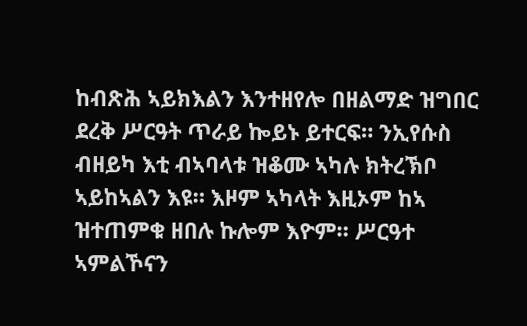ከብጽሕ ኣይክእልን እንተዘየሎ በዘልማድ ዝግበር ደረቅ ሥርዓት ጥራይ ኰይኑ ይተርፍ። ንኢየሱስ ብዘይካ እቲ ብኣባላቱ ዝቆሙ ኣካሉ ክትረኽቦ ኣይከኣልን እዩ። እዞም ኣካላት እዚኦም ከኣ ዝተጠምቁ ዘበሉ ኩሎም እዮም። ሥርዓተ ኣምልኾናን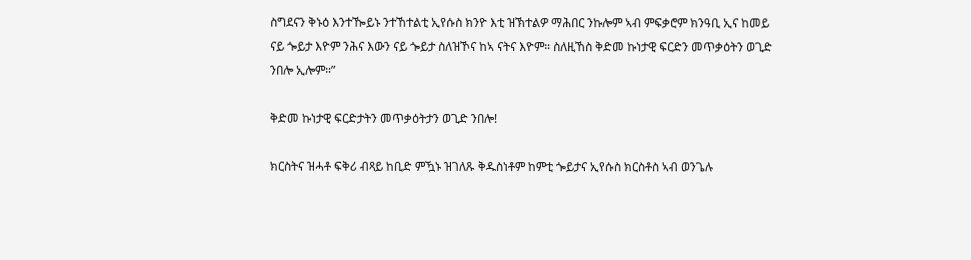ስግደናን ቅኑዕ እንተዀይኑ ንተኸተልቲ ኢየሱስ ክንዮ እቲ ዝኽተልዎ ማሕበር ንኩሎም ኣብ ምፍቃሮም ክንዓቢ ኢና ከመይ ናይ ጐይታ እዮም ንሕና እውን ናይ ጐይታ ስለዝኾና ከኣ ናትና እዮም። ስለዚኸስ ቅድመ ኩነታዊ ፍርድን መጥቃዕትን ወጊድ ንበሎ ኢሎም።”

ቅድመ ኩነታዊ ፍርድታትን መጥቃዕትታን ወጊድ ንበሎ!

ክርስትና ዝሓቶ ፍቅሪ ብጻይ ከቢድ ምዃኑ ዝገለጹ ቅዱስነቶም ከምቲ ጐይታና ኢየሱስ ክርስቶስ ኣብ ወንጌሉ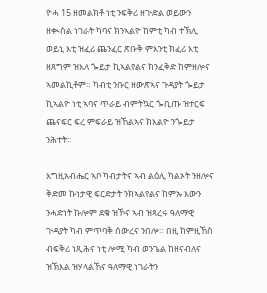ዮሓ 15 ዘመልክቶ ነቲ ንፍቅሪ ዘጒድል ወይውን ዘቊስል ነገራት ካባና ክንኣልዮ ከምቲ ካብ ተኽሊ ወይኒ እቲ ዝፈሪ ጨንፈር ጽቡቅ ምእንቲ ክፈሪ እቲ ዘጸግም ዝእለ ጐይታ ኪኣልየልና ክንፈቅድ ከምዘሎና ኣመልኪቶም። ካብቲ ንቡር ዘውጽኣና ጉዳያት ጐይታ ኪኣልዮ ነቲ ኣባና ጥራይ ብምትኳር ጐቢጡ ዝተርፍ ጨናፍር ፍረ ምፍራይ ዝኸልኣና ክእልዮ ንጐይታ ንሕተት።

እግዚአብሔር ኣቦ ካብታትና ኣብ ልዕሊ ካልኦት ንዘሎና ቅድመ ኩነታዊ ፍርድታት ንክኣልየልና ከምኡ እውን ንሓድነት ኩሎም ደቁ ዝኾና ኣብ ዝጻረሩ ዓለማዊ ጒዳያት ካብ ምጥባቅ ሰውረና ንበሎ። በዚ ከምዚኸስ ብፍቅሪ ነጺሕና ነቲ ሎሚ ካብ ወንጌል ከዘናብለና ዝኽእል ዝሃላልኸና ዓለማዊ ነገራትን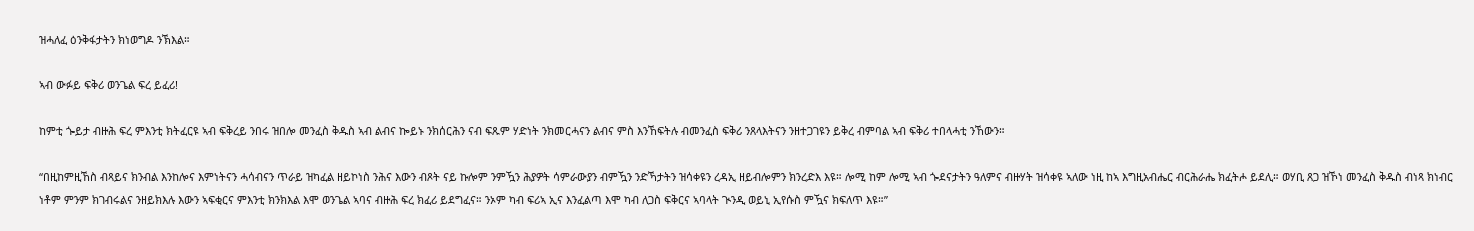ዝሓለፈ ዕንቅፋታትን ክነወግዶ ንኽእል።

ኣብ ውፉይ ፍቅሪ ወንጌል ፍረ ይፈሪ!

ከምቲ ጐይታ ብዙሕ ፍረ ምእንቲ ክትፈርዩ ኣብ ፍቅረይ ንበሩ ዝበሎ መንፈስ ቅዱስ ኣብ ልብና ኰይኑ ንክሰርሕን ናብ ፍጹም ሃድነት ንክመርሓናን ልብና ምስ እንኸፍትሉ ብመንፈስ ፍቅሪ ንጸላእትናን ንዘተጋገዩን ይቅረ ብምባል ኣብ ፍቅሪ ተበላሓቲ ንኸውን።

“በዚከምዚኸስ ብጻይና ክንብል እንከሎና እምነትናን ሓሳብናን ጥራይ ዝካፈል ዘይኮነስ ንሕና እውን ብጾት ናይ ኩሎም ንምዃን ሕያዎት ሳምራውያን ብምዃን ንድኻታትን ዝሳቀዩን ረዳኢ ዘይብሎምን ክንረድእ እዩ። ሎሚ ከም ሎሚ ኣብ ጐደናታትን ዓለምና ብዙሃት ዝሳቀዩ ኣለው ነዚ ከኣ እግዚአብሔር ብርሕራሔ ክፈትሖ ይደሊ። ወሃቢ ጸጋ ዝኾነ መንፈስ ቅዱስ ብነጻ ክነብር ነቶም ምንም ክገብሩልና ንዘይክእሉ እውን ኣፍቂርና ምእንቲ ክንክእል እሞ ወንጌል ኣባና ብዙሕ ፍረ ክፈሪ ይደግፈና። ንኦም ካብ ፍሪኣ ኢና እንፈልጣ እሞ ካብ ለጋስ ፍቅርና ኣባላት ጒንዲ ወይኒ ኢየሱስ ምዃና ክፍለጥ እዩ።”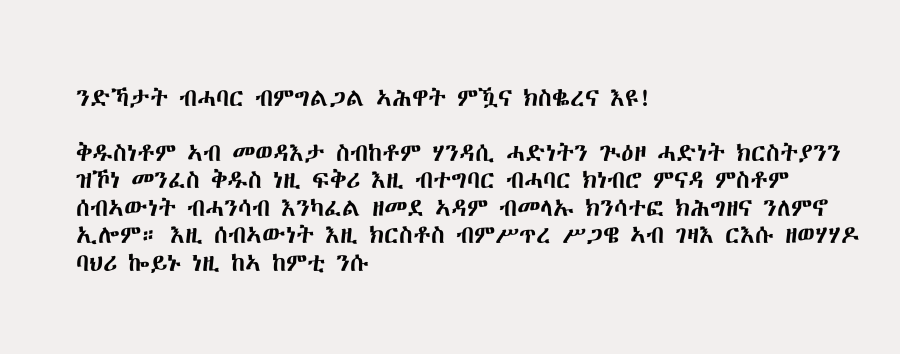ንድኻታት ብሓባር ብምግልጋል ኣሕዋት ምዃና ክስቈረና እዩ!

ቅዱስነቶም ኣብ መወዳእታ ስብከቶም ሃንዳሲ ሓድነትን ጒዕዞ ሓድነት ክርስትያንን ዝኾነ መንፈስ ቅዱስ ነዚ ፍቅሪ እዚ ብተግባር ብሓባር ክነብሮ ምናዳ ምስቶም ሰብኣውነት ብሓንሳብ እንካፈል ዘመደ ኣዳም ብመላኡ ክንሳተፎ ክሕግዘና ንለምኖ ኢሎም። እዚ ሰብኣውነት እዚ ክርስቶስ ብምሥጥረ ሥጋዌ ኣብ ገዛእ ርእሱ ዘወሃሃዶ ባህሪ ኰይኑ ነዚ ከኣ ከምቲ ንሱ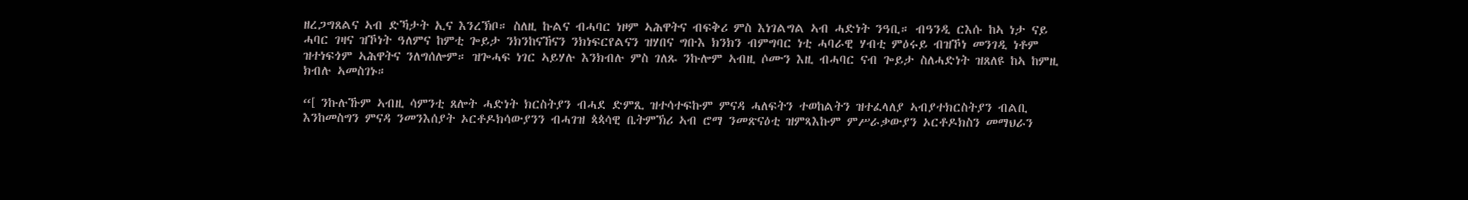ዘረጋግጸልና ኣብ ድኻታት ኢና እንረኽቦ። ስለዚ ኩልና ብሓባር ነዞም ኣሕዋትና ብፍቅሪ ምስ እነገልግል ኣብ ሓድነት ንዓቢ። ብዓንዲ ርእሱ ከኣ ነታ ናይ ሓባር ገዛና ዝኾነት ዓለምና ከምቲ ጐይታ ንክንከናኸናን ንክነፍርየልናን ዝሃበና ግቡእ ክንክን ብምግባር ነቲ ሓባራዊ ሃብቲ ምዕሩይ ብዝኾነ መንገዲ ነቶም ዝተነፍጎም ኣሕዋትና ንለግሰሎም። ዝጐሓፍ ነገር ኣይሃሉ እንክብሉ ምስ ገለጹ ንኩሎም ኣብዚ ሶሙን እዚ ብሓባር ናብ ጐይታ ስለሓድነት ዝጸለዩ ከኣ ከምዚ ክብሉ ኣመስገኑ።

“[ ንኩሉኹም ኣብዚ ሳምንቲ ጸሎት ሓድነት ክርስትያን ብሓደ ድምጺ ዝተሳተፍኩም ምናዳ ሓለፍትን ተወከልትን ዝተፈላለያ ኣብያተክርስትያን ብልቢ እንከመስግን ምናዳ ንመንእሰያት ኦርቶዶክሳውያንን ብሓገዝ ጳጳሳዊ ቤትምኽሪ ኣብ ሮማ ንመጽናዕቲ ዝምጻእኩም ምሥራቃውያን ኦርቶዶክስን መማህራን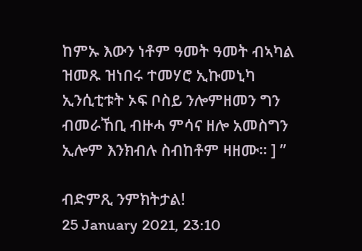ከምኡ እውን ነቶም ዓመት ዓመት ብኣካል ዝመጹ ዝነበሩ ተመሃሮ ኢኩመኒካ ኢንሲቲቱት ኦፍ ቦስይ ንሎምዘመን ግን ብመራኸቢ ብዙሓ ምሳና ዘሎ አመስግን ኢሎም እንክብሉ ስብከቶም ዛዘሙ። ] ”

ብድምጺ ንምክትታል!
25 January 2021, 23:10